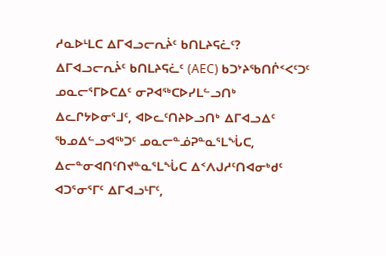ᓱᓇᐅᒻᒪᑕ ᐃᒥᐊᓗᓕᕆᔩᑦ ᑲᑎᒪᔨᕋᓛᑦ?
ᐃᒥᐊᓗᓕᕆᔩᑦ ᑲᑎᒪᔨᕋᓛᑦ (AEC) ᑲᑐᔾᔨᖃᑎᒌᑉᐸᑦᑐᑦ ᓄᓇᓕᕐᒥᐅᑕᐃᑦ ᓂᕈᐊᖅᑕᐅᓯᒪᓪᓗᑎᒃ ᐃᓚᒋᔭᐅᓂᕐᒧᑦ, ᐊᐅᓚᑦᑎᔨᐅᓗᑎᒃ ᐃᒥᐊᓗᐃᑦ ᖃᓄᐃᓪᓗᐊᖅᑐᑦ ᓄᓇᓕᓐᓅᕈᓐᓇᕐᒪᖔᑕ, ᐃᓕᓐᓂᐊᑎᑦᑎᔪᓐᓇᕐᒪᖔᑕ ᐃᑉᐱᒍᓱᑦᑎᐊᓂᒃᑯᑦ ᐊᑐᕐᓂᕐᒥᑦ ᐃᒥᐊᓗᒻᒥᑦ,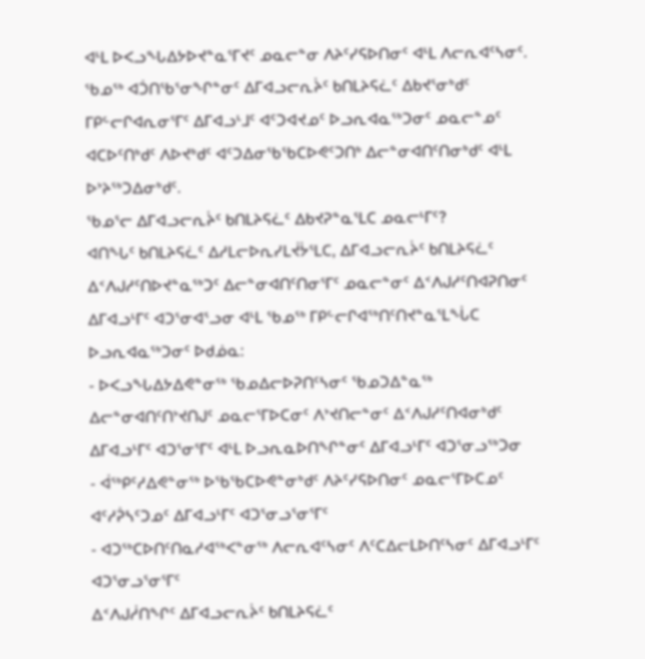ᐊᒻᒪ ᐅᐸᓗᖓᐃᔭᐅᔪᓐᓇᕐᒥᔪᑦ ᓄᓇᓕᓐᓂ ᐱᔨᑦᓯᕋᐅᑎᓂᑦ ᐊᒻᒪ ᐱᓕᕆᐊᑦᓴᓂᑦ. ᖃᓄᖅ ᐊᑑᑎᖃᕐᓂᖏᓐᓂᑦ ᐃᒥᐊᓗᓕᕆᔩᑦ ᑲᑎᒪᔨᕋᓛᑦ ᐃᑲᔪᕐᓂᒃᑯᑦ ᒥᑭᓪᓕᒋᐊᕆᓂᕐᒥᑦ ᐃᒥᐊᓗᒻᒧᑦ ᐊᑦᑐᐊᔪᓄᑦ ᐅᓗᕆᐊᓇᖅᑐᓂᑦ ᓄᓇᓕᓐᓄᑦ ᐊᑕᐅᑦᑎᒃᑯᑦ ᐱᐅᔪᒃᑯᑦ ᐊᑦᑐᐃᓂᖃᖃᑕᐅᕙᑦᑐᑎᒃ ᐃᓕᓐᓂᐊᑎᑦᑎᓂᒃᑯᑦ ᐊᒻᒪ ᐅᔾᔨᖅᑐᐃᓂᒃᑯᑦ.
ᖃᓄᕐᓕ ᐃᒥᐊᓗᓕᕆᔩᑦ ᑲᑎᒪᔨᕋᓛᑦ ᐃᑲᔪᕈᓐᓇᕐᒪᑕ ᓄᓇᓕᒻᒥᑦ?
ᐊᑎᖓᑦ ᑲᑎᒪᔨᕋᓛᑦ ᐃᓱᒪᓕᐅᕆᓯᒪᔫᔮᕐᒪᑕ, ᐃᒥᐊᓗᓕᕆᔩᑦ ᑲᑎᒪᔨᕋᓛᑦ ᐃᑉᐱᒍᓱᑦᑎᐅᔪᓐᓇᖅᑐᑦ ᐃᓕᓐᓂᐊᑎᑦᑎᓂᕐᒥᑦ ᓄᓇᓕᓐᓂᑦ ᐃᑉᐱᒍᓱᑦᑎᐊᕈᑎᓂᑦ ᐃᒥᐊᓗᒻᒥᑦ ᐊᑐᕐᓂᐊᕐᓗᓂ ᐊᒻᒪ ᖃᓄᖅ ᒥᑭᓪᓕᒋᐊᖅᑎᑦᑎᔪᓐᓇᕐᒪᖔᑕ ᐅᓗᕆᐊᓇᖅᑐᓂᑦ ᐅᑯᓅᓇ:
- ᐅᐸᓗᖓᐃᔭᐃᕙᓐᓂᖅ ᖃᓄᐃᓕᐅᕈᑎᑦᓴᓂᑦ ᖃᓄᑐᐃᓐᓇᖅ ᐃᓕᓐᓂᐊᑎᑦᑎᔾᔪᑎᒍᑦ ᓄᓇᓕᕐᒥᐅᑕᓂᑦ ᐱᔾᔪᑎᓕᓐᓂᑦ ᐃᑉᐱᒍᓱᑦᑎᐊᓂᒃᑯᑦ ᐃᒥᐊᓗᒻᒥᑦ ᐊᑐᕐᓂᕐᒥᑦ ᐊᒻᒪ ᐅᓗᕆᓇᐅᑎᖏᓐᓂᑦ ᐃᒥᐊᓗᒻᒥᑦ ᐊᑐᕐᓂᓗᖅᑐᓂ
- ᐋᖅᑭᑦᓱᐃᕙᓐᓂᖅ ᐅᖃᖃᑕᐅᕙᓐᓂᒃᑯᑦ ᐱᔨᑦᓯᕋᐅᑎᓂᑦ ᓄᓇᓕᕐᒥᐅᑕᓄᑦ ᐊᑦᓱᕉᓴᑦᑐᓄᑦ ᐃᒥᐊᓗᒻᒥᑦ ᐊᑐᕐᓂᓗᕐᓂᕐᒥᑦ
- ᐊᑐᖅᑕᐅᑎᑦᑎᓇᓱᐊᖅᐸᓐᓂᖅ ᐱᓕᕆᐊᑦᓴᓂᑦ ᐱᑦᑕᐃᓕᒪᐅᑎᑦᓴᓂᑦ ᐃᒥᐊᓗᒻᒥᑦ ᐊᑐᕐᓂᓗᕐᓂᕐᒥᑦ
ᐃᑉᐱᒍᓲᑎᖏᑦ ᐃᒥᐊᓗᓕᕆᔩᑦ ᑲᑎᒪᔨᕋᓛᑦ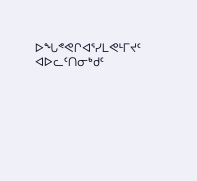ᐅᖓᕝᕙᒋᐊᕐᓯᒪᕙᒻᒥᔪᑦ ᐊᐅᓚᑦᑎᓂᒃᑯᑦ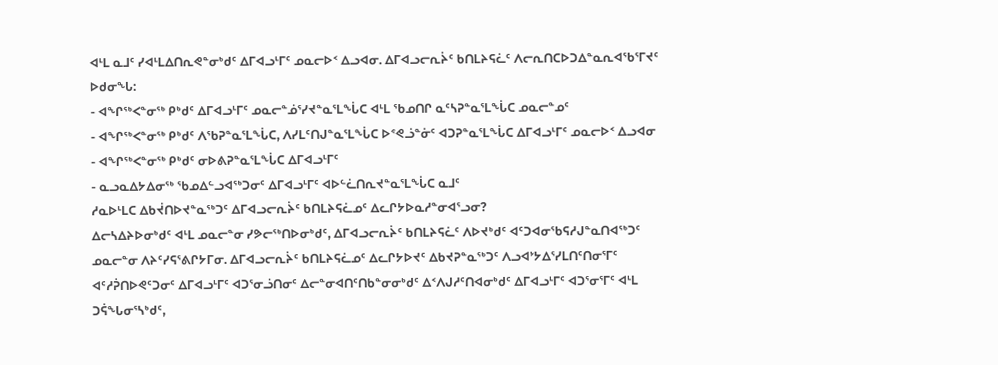ᐊᒻᒪ ᓇᒧᑦ ᓯᐊᒻᒪᐃᑎᕆᕙᓐᓂᒃᑯᑦ ᐃᒥᐊᓗᒻᒥᑦ ᓄᓇᓕᐅᑉ ᐃᓗᐊᓂ. ᐃᒥᐊᓗᓕᕆᔩᑦ ᑲᑎᒪᔨᕋᓛᑦ ᐱᓕᕆᑎᑕᐅᑐᐃᓐᓇᕆᐊᖃᕐᒥᔪᑦ ᐅᑯᓂᖓ:
- ᐊᖏᖅᐸᓐᓂᖅ ᑭᒃᑯᑦ ᐃᒥᐊᓗᒻᒥᑦ ᓄᓇᓕᓐᓅᕐᓯᔪᓐᓇᕐᒪᖔᑕ ᐊᒻᒪ ᖃᓄᑎᒋ ᓇᑦᓴᕈᓐᓇᕐᒪᖔᑕ ᓄᓇᓕᓐᓄᑦ
- ᐊᖏᖅᐸᓐᓂᖅ ᑭᒃᑯᑦ ᐱᖃᕈᓐᓇᕐᒪᖔᑕ, ᐱᓯᒪᑦᑎᒍᓐᓇᕐᒪᖔᑕ ᐅᕝᕙᓘᓐᓃᑦ ᐊᑐᕈᓐᓇᕐᒪᖔᑕ ᐃᒥᐊᓗᒻᒥᑦ ᓄᓇᓕᐅᑉ ᐃᓗᐊᓂ
- ᐊᖏᖅᐸᓐᓂᖅ ᑭᒃᑯᑦ ᓂᐅᕕᕈᓐᓇᕐᒪᖔᑕ ᐃᒥᐊᓗᒻᒥᑦ
- ᓇᓗᓇᐃᔭᐃᓂᖅ ᖃᓄᐃᓪᓗᐊᖅᑐᓂᑦ ᐃᒥᐊᓗᒻᒥᑦ ᐊᐅᓪᓛᑎᕆᔪᓐᓇᕐᒪᖔᑕ ᓇᒧᑦ
ᓱᓇᐅᒻᒪᑕ ᐃᑲᔫᑎᐅᔪᓐᓇᖅᑐᑦ ᐃᒥᐊᓗᓕᕆᔩᑦ ᑲᑎᒪᔨᕋᓛᓄᑦ ᐃᓚᒋᔭᐅᓇᓱᓐᓂᐊᕐᓗᓂ?
ᐃᓕᓴᐃᔨᐅᓂᒃᑯᑦ ᐊᒻᒪ ᓄᓇᓕᓐᓂ ᓯᕗᓕᖅᑎᐅᓂᒃᑯᑦ, ᐃᒥᐊᓗᓕᕆᔩᑦ ᑲᑎᒪᔨᕋᓛᑦ ᐱᐅᔪᒃᑯᑦ ᐊᑦᑐᐊᓂᖃᕋᓱᒍᓐᓇᑎᐊᖅᑐᑦ ᓄᓇᓕᓐᓂ ᐱᔨᑦᓯᕋᕐᕕᒋᔭᒥᓂ. ᐃᒥᐊᓗᓕᕆᔩᑦ ᑲᑎᒪᔨᕋᓛᓄᑦ ᐃᓚᒋᔭᐅᔪᑦ ᐃᑲᔪᕈᓐᓇᖅᑐᑦ ᐱᓗᐊᔾᔭᐃᕐᓯᒪᑎᑦᑎᓂᕐᒥᑦ ᐊᑦᓱᕉᑎᐅᕙᑦᑐᓂᑦ ᐃᒥᐊᓗᒻᒥᑦ ᐊᑐᕐᓂᓘᑎᓂᑦ ᐃᓕᓐᓂᐊᑎᑦᑎᑲᓐᓂᓂᒃᑯᑦ ᐃᑉᐱᒍᓱᑦᑎᐊᓂᒃᑯᑦ ᐃᒥᐊᓗᒻᒥᑦ ᐊᑐᕐᓂᕐᒥᑦ ᐊᒻᒪ ᑐᕌᖓᓂᕐᓴᒃᑯᑦ,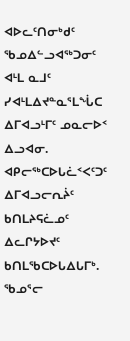ᐊᐅᓚᑦᑎᓂᒃᑯᑦ ᖃᓄᐃᓪᓗᐊᖅᑐᓂᑦ ᐊᒻᒪ ᓇᒧᑦ ᓯᐊᒻᒪᐃᔪᓐᓇᕐᒪᖔᑕ ᐃᒥᐊᓗᒻᒥᑦ ᓄᓇᓕᐅᑉ ᐃᓗᐊᓂ. ᐊᑭᓕᖅᑕᐅᒐᓛᑉᐸᑦᑐᑦ ᐃᒥᐊᓗᓕᕆᔩᑦ ᑲᑎᒪᔨᕋᓛᓄᑦ ᐃᓚᒋᔭᐅᔪᑦ ᑲᑎᒪᖃᑕᐅᒐᐃᒐᒥᒃ.
ᖃᓄᕐᓕ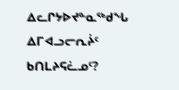ᐃᓚᒋᔭᐅᔪᓐᓇᖅᑯᖓ ᐃᒥᐊᓗᓕᕆᔩᑦ ᑲᑎᒪᔨᕋᓛᓄᑦ?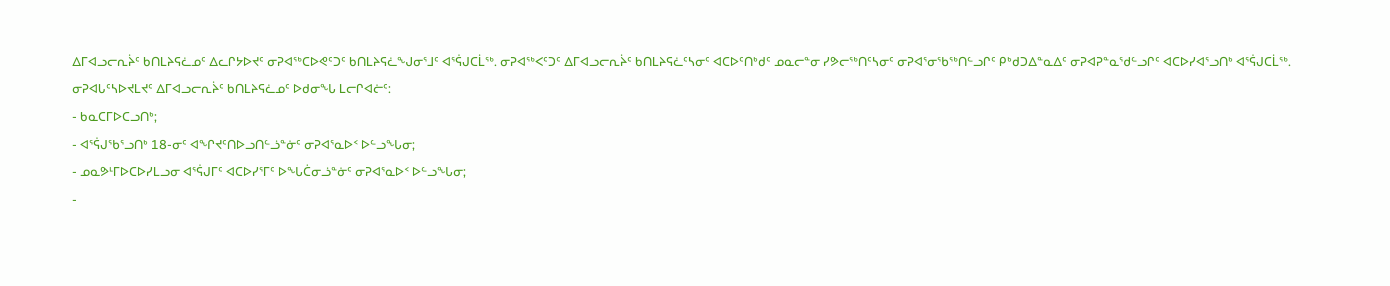ᐃᒥᐊᓗᓕᕆᔩᑦ ᑲᑎᒪᔨᕋᓛᓄᑦ ᐃᓚᒋᔭᐅᔪᑦ ᓂᕈᐊᖅᑕᐅᕙᑦᑐᑦ ᑲᑎᒪᔨᕋᓛᖑᓂᕐᒧᑦ ᐊᕐᕌᒍᑕᒫᖅ. ᓂᕈᐊᖅᐸᑦᑐᑦ ᐃᒥᐊᓗᓕᕆᔩᑦ ᑲᑎᒪᔨᕋᓛᑦᓴᓂᑦ ᐊᑕᐅᑦᑎᒃᑯᑦ ᓄᓇᓕᓐᓂ ᓯᕗᓕᖅᑎᑦᓴᓂᑦ ᓂᕈᐊᕐᓂᖃᖅᑎᓪᓗᒋᑦ ᑭᒃᑯᑐᐃᓐᓇᐃᑦ ᓂᕈᐊᕈᓐᓇᖁᓪᓗᒋᑦ ᐊᑕᐅᓯᐊᕐᓗᑎᒃ ᐊᕐᕌᒍᑕᒫᖅ.
ᓂᕈᐊᒐᑦᓴᐅᔪᒪᔪᑦ ᐃᒥᐊᓗᓕᕆᔩᑦ ᑲᑎᒪᔨᕋᓛᓄᑦ ᐅᑯᓂᖓ ᒪᓕᒋᐊᓖᑦ:
- ᑲᓇᑕᒥᐅᑕᓗᑎᒃ;
- ᐊᕐᕌᒍᖃᕐᓗᑎᒃ 18-ᓂᑦ ᐊᖏᔪᑦᑎᐅᓗᑎᓪᓘᓐᓃᑦ ᓂᕈᐊᕐᓇᐅᑉ ᐅᓪᓗᖓᓂ;
- ᓄᓇᕗᒻᒥᐅᑕᐅᓯᒪᓗᓂ ᐊᕐᕌᒍᒥᑦ ᐊᑕᐅᓯᕐᒥᑦ ᐅᖓᑖᓂᓘᓐᓃᑦ ᓂᕈᐊᕐᓇᐅᑉ ᐅᓪᓗᖓᓂ;
-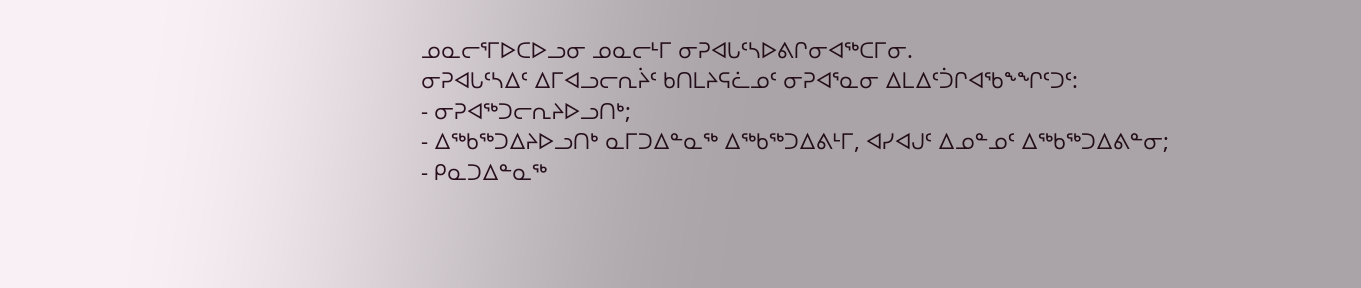ᓄᓇᓕᕐᒥᐅᑕᐅᓗᓂ ᓄᓇᓕᒻᒥ ᓂᕈᐊᒐᑦᓴᐅᕕᒋᓂᐊᖅᑕᒥᓂ.
ᓂᕈᐊᒐᑦᓴᐃᑦ ᐃᒥᐊᓗᓕᕆᔩᑦ ᑲᑎᒪᔨᕋᓛᓄᑦ ᓂᕈᐊᕐᓇᓂ ᐃᒪᐃᑦᑑᒋᐊᖃᖕᖏᑦᑐᑦ:
- ᓂᕈᐊᖅᑐᓕᕆᔨᐅᓗᑎᒃ;
- ᐃᖅᑲᖅᑐᐃᔨᐅᓗᑎᒃ ᓇᒥᑐᐃᓐᓇᖅ ᐃᖅᑲᖅᑐᐃᕕᒻᒥ, ᐊᓯᐊᒍᑦ ᐃᓄᓐᓄᑦ ᐃᖅᑲᖅᑐᐃᕕᓐᓂ;
- ᑭᓇᑐᐃᓐᓇᖅ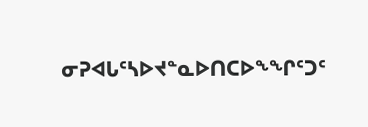ᓂᕈᐊᒐᑦᓴᐅᔪᓐᓇᐅᑎᑕᐅᖕᖏᑦᑐᑦ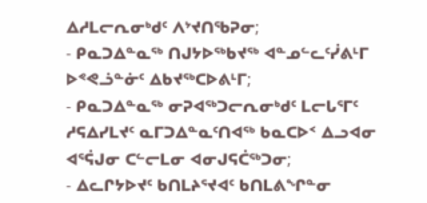ᐃᓱᒪᓕᕆᓂᒃᑯᑦ ᐱᔾᔪᑎᖃᕈᓂ;
- ᑭᓇᑐᐃᓐᓇᖅ ᑎᒍᔭᐅᖅᑲᔪᖅ ᐊᓐᓄᓪᓚᑦᓰᕕᒻᒥ ᐅᕝᕙᓘᓐᓃᑦ ᐃᑲᔪᖅᑕᐅᕕᒻᒥ;
- ᑭᓇᑐᐃᓐᓇᖅ ᓂᕈᐊᖅᑐᓕᕆᓂᒃᑯᑦ ᒪᓕᒐᕐᒥᑦ ᓱᕋᐃᓯᒪᔪᑦ ᓇᒥᑐᐃᓐᓇᑦᑎᐊᖅ ᑲᓇᑕᐅᑉ ᐃᓗᐊᓂ ᐊᕐᕌᒍᓂ ᑕᓪᓕᒪᓂ ᐊᓂᒍᕋᑖᖅᑐᓂ;
- ᐃᓚᒋᔭᐅᔪᑦ ᑲᑎᒪᔨᕐᔪᐊᑦ ᑲᑎᒪᕕᖏᓐᓂ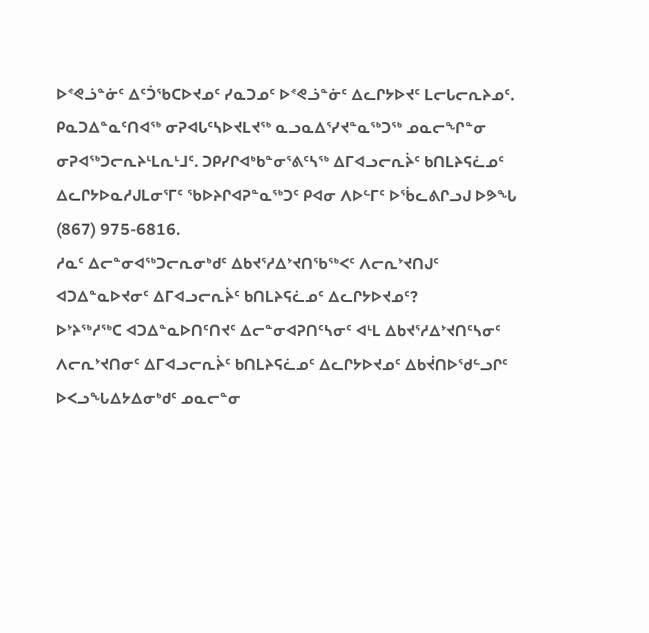ᐅᕝᕙᓘᓐᓃᑦ ᐃᑦᑑᖃᑕᐅᔪᓄᑦ ᓯᓇᑐᓄᑦ ᐅᕝᕙᓘᓐᓃᑦ ᐃᓚᒋᔭᐅᔪᑦ ᒪᓕᒐᓕᕆᔨᓄᑦ.
ᑭᓇᑐᐃᓐᓇᑦᑎᐊᖅ ᓂᕈᐊᒐᑦᓴᐅᔪᒪᔪᖅ ᓇᓗᓇᐃᕐᓯᔪᓐᓇᖅᑐᖅ ᓄᓇᓕᖏᓐᓂ ᓂᕈᐊᖅᑐᓕᕆᔨᒻᒪᕆᒻᒧᑦ. ᑐᑭᓯᒋᐊᒃᑲᓐᓂᕐᕕᑦᓴᖅ ᐃᒥᐊᓗᓕᕆᔩᑦ ᑲᑎᒪᔨᕋᓛᓄᑦ ᐃᓚᒋᔭᐅᓇᓱᒍᒪᓂᕐᒥᑦ ᖃᐅᔨᒋᐊᕈᓐᓇᖅᑐᑦ ᑭᐊᓂ ᐱᐅᓪᒥᑦ ᐅᖄᓚᕕᒋᓗᒍ ᐅᕗᖓ (867) 975-6816.
ᓱᓇᑦ ᐃᓕᓐᓂᐊᖅᑐᓕᕆᓂᒃᑯᑦ ᐃᑲᔪᕐᓱᐃᔾᔪᑎᖃᖅᐸᑦ ᐱᓕᕆᔾᔪᑎᒍᑦ ᐊᑐᐃᓐᓇᐅᔪᓂᑦ ᐃᒥᐊᓗᓕᕆᔩᑦ ᑲᑎᒪᔨᕋᓛᓄᑦ ᐃᓚᒋᔭᐅᔪᓄᑦ?
ᐅᔾᔨᖅᓱᖅᑕ ᐊᑐᐃᓐᓇᐅᑎᑦᑎᔪᑦ ᐃᓕᓐᓂᐊᕈᑎᑦᓴᓂᑦ ᐊᒻᒪ ᐃᑲᔪᕐᓱᐃᔾᔪᑎᑦᓴᓂᑦ ᐱᓕᕆᔾᔪᑎᓂᑦ ᐃᒥᐊᓗᓕᕆᔩᑦ ᑲᑎᒪᔨᕋᓛᓄᑦ ᐃᓚᒋᔭᐅᔪᓄᑦ ᐃᑲᔫᑎᐅᖁᓪᓗᒋᑦ ᐅᐸᓗᖓᐃᔭᐃᓂᒃᑯᑦ ᓄᓇᓕᓐᓂ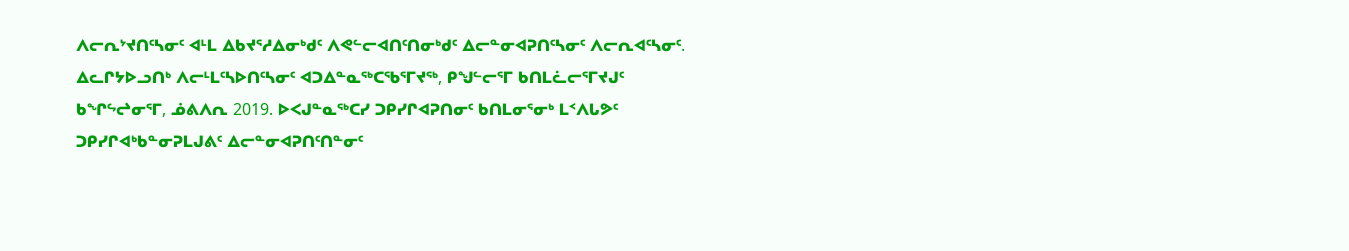ᐱᓕᕆᔾᔪᑎᑦᓴᓂᑦ ᐊᒻᒪ ᐃᑲᔪᕐᓱᐃᓂᒃᑯᑦ ᐱᕙᓪᓕᐊᑎᑦᑎᓂᒃᑯᑦ ᐃᓕᓐᓂᐊᕈᑎᑦᓴᓂᑦ ᐱᓕᕆᐊᑦᓴᓂᑦ. ᐃᓚᒋᔭᐅᓗᑎᒃ ᐱᓕᒻᒪᑦᓴᐅᑎᑦᓴᓂᑦ ᐊᑐᐃᓐᓇᖅᑕᖃᕐᒥᔪᖅ, ᑭᖑᓪᓕᕐᒥ ᑲᑎᒪᓛᓕᕐᒥᔪᒍᑦ ᑲᖏᖦᖠᓂᕐᒥ, ᓅᕕᐱᕆ 2019. ᐅᐸᒍᓐᓇᖅᑕᓯ ᑐᑭᓯᒋᐊᕈᑎᓂᑦ ᑲᑎᒪᓂᕐᓂᒃ ᒪᑉᐱᒐᕗᑦ ᑐᑭᓯᒋᐊᒃᑲᓐᓂᕈᒪᒍᕕᑦ ᐃᓕᓐᓂᐊᕈᑎᑦᑎᓐᓂᑦ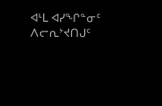ᐊᒻᒪ ᐊᓯᖏᓐᓂᑦ ᐱᓕᕆᔾᔪᑎᒍᑦ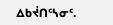ᐃᑲᔫᑎᑦᓴᓂᑦ.